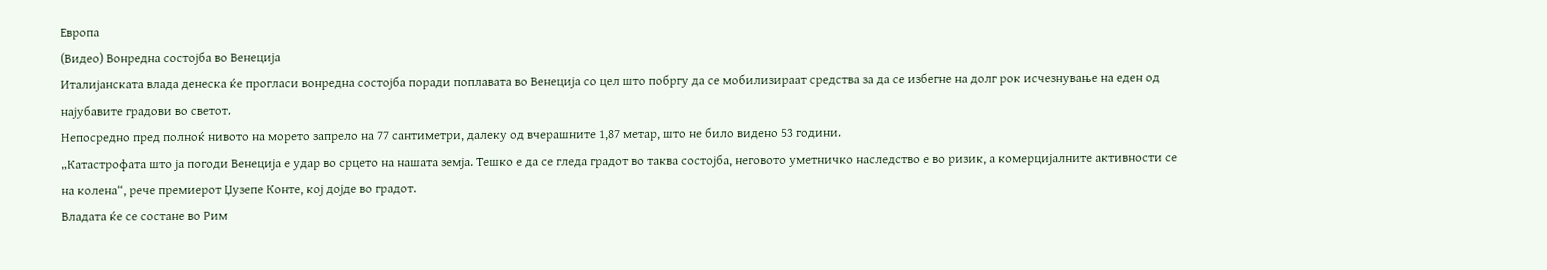Европа
(Видео) Вонредна состојба во Венеција
Италијанската влада денеска ќе прогласи вонредна состојба поради поплавата во Венеција со цел што побргу да се мобилизираат средства за да се избегне на долг рок исчезнување на еден од најубавите градови во светот.
Непосредно пред полноќ нивото на морето запрело на 77 сантиметри, далеку од вчерашните 1,87 метар, што не било видено 53 години.
„Катастрофата што ја погоди Венеција е удар во срцето на нашата земја. Тешко е да се гледа градот во таква состојба, неговото уметничко наследство е во ризик, а комерцијалните активности се на колена“, рече премиерот Џузепе Конте, кој дојде во градот.
Владата ќе се состане во Рим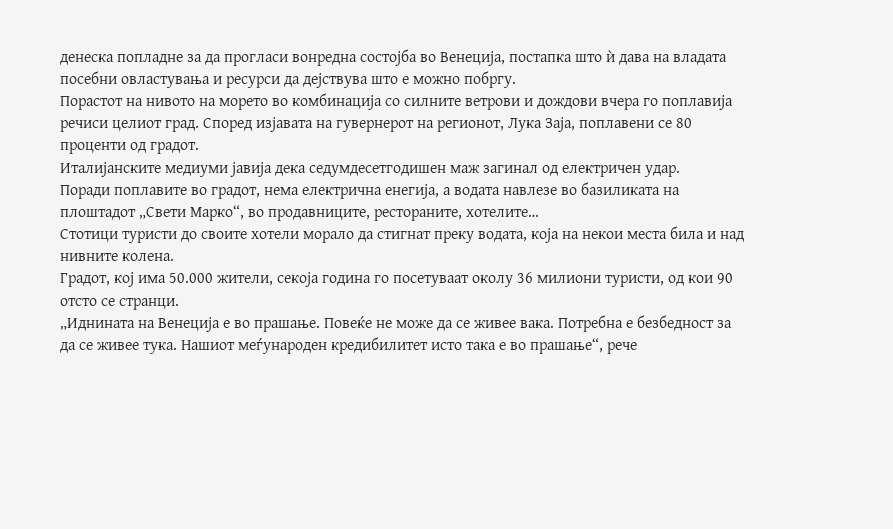денеска попладне за да прогласи вонредна состојба во Венеција, постапка што ѝ дава на владата посебни овластувања и ресурси да дејствува што е можно побргу.
Порастот на нивото на морето во комбинација со силните ветрови и дождови вчера го поплавија речиси целиот град. Според изјавата на гувернерот на регионот, Лука Заја, поплавени се 80 проценти од градот.
Италијанските медиуми јавија дека седумдесетгодишен маж загинал од електричен удар.
Поради поплавите во градот, нема електрична енегија, а водата навлезе во базиликата на плоштадот „Свети Марко“, во продавниците, рестораните, хотелите…
Стотици туристи до своите хотели морало да стигнат преку водата, која на некои места била и над нивните колена.
Градот, кој има 50.000 жители, секоја година го посетуваат околу 36 милиони туристи, од кои 90 отсто се странци.
„Иднината на Венеција е во прашање. Повеќе не може да се живее вака. Потребна е безбедност за да се живее тука. Нашиот меѓународен кредибилитет исто така е во прашање“, рече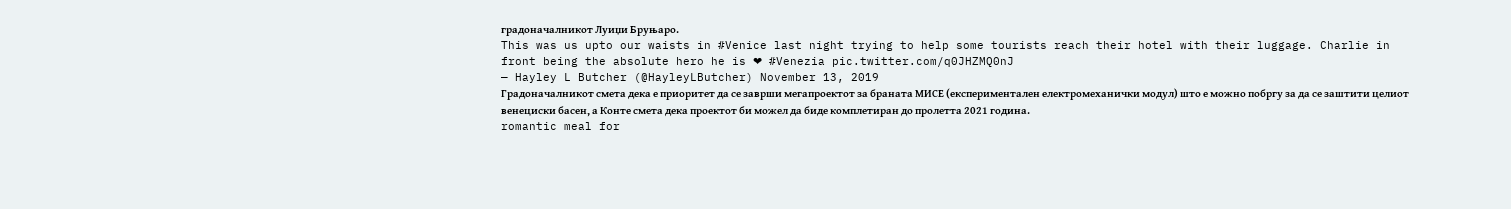градоначалникот Луиџи Бруњаро.
This was us upto our waists in #Venice last night trying to help some tourists reach their hotel with their luggage. Charlie in front being the absolute hero he is ❤ #Venezia pic.twitter.com/q0JHZMQ0nJ
— Hayley L Butcher (@HayleyLButcher) November 13, 2019
Градоначалникот смета дека е приоритет да се заврши мегапроектот за браната МИСЕ (експериментален електромеханички модул) што е можно побргу за да се заштити целиот венециски басен, а Конте смета дека проектот би можел да биде комплетиран до пролетта 2021 година.
romantic meal for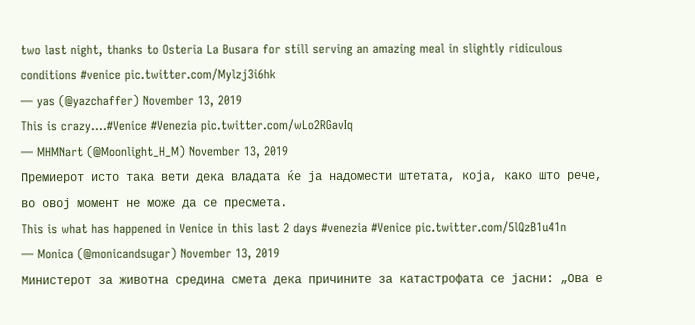two last night, thanks to Osteria La Busara for still serving an amazing meal in slightly ridiculous conditions #venice pic.twitter.com/Mylzj3i6hk
— yas (@yazchaffer) November 13, 2019
This is crazy….#Venice #Venezia pic.twitter.com/wLo2RGavIq
— MHMNart (@Moonlight_H_M) November 13, 2019
Премиерот исто така вети дека владата ќе ја надомести штетата, која, како што рече, во овој момент не може да се пресмета.
This is what has happened in Venice in this last 2 days #venezia #Venice pic.twitter.com/5lQzB1u41n
— Monica (@monicandsugar) November 13, 2019
Министерот за животна средина смета дека причините за катастрофата се јасни: „Ова е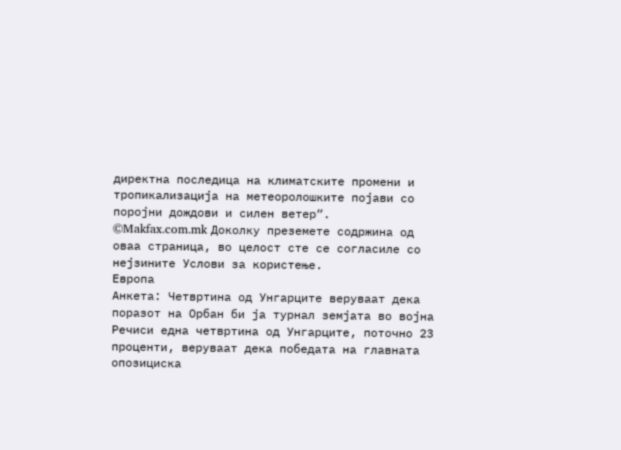директна последица на климатските промени и тропикализација на метеоролошките појави со поројни дождови и силен ветер“.
©Makfax.com.mk Доколку преземете содржина од оваа страница, во целост сте се согласиле со нејзините Услови за користење.
Европа
Анкета: Четвртина од Унгарците веруваат дека поразот на Орбан би ја турнал земјата во војна
Речиси една четвртина од Унгарците, поточно 23 проценти, веруваат дека победата на главната опозициска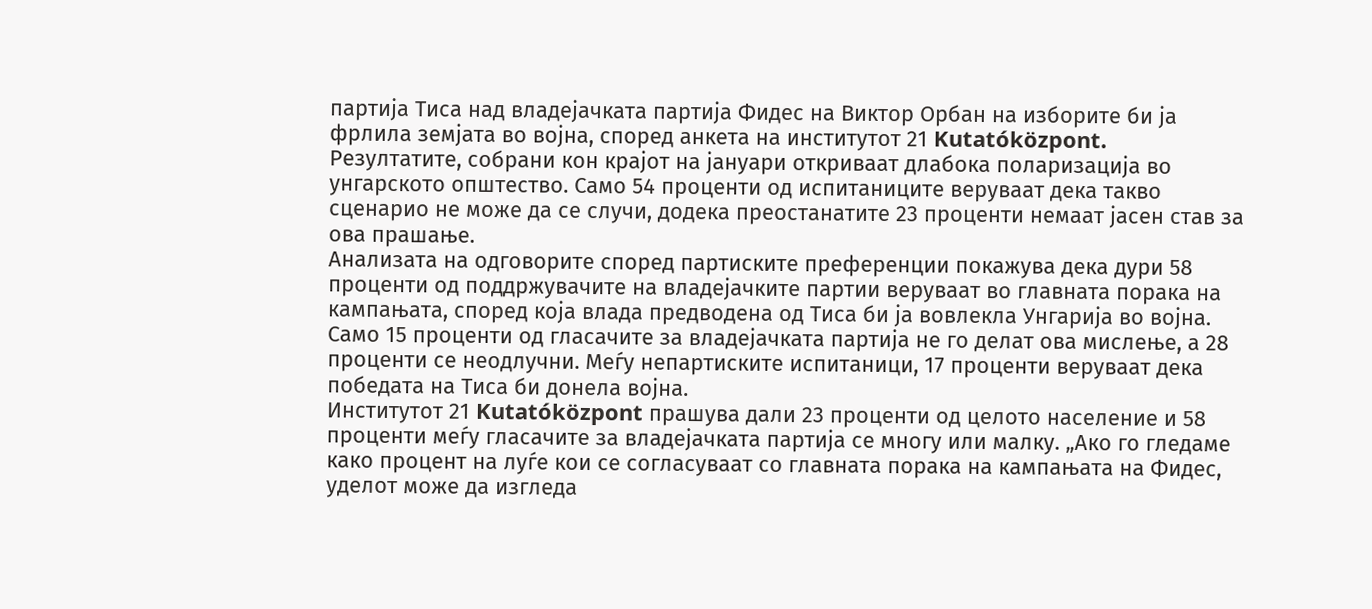партија Тиса над владејачката партија Фидес на Виктор Орбан на изборите би ја фрлила земјата во војна, според анкета на институтот 21 Kutatóközpont.
Резултатите, собрани кон крајот на јануари откриваат длабока поларизација во унгарското општество. Само 54 проценти од испитаниците веруваат дека такво сценарио не може да се случи, додека преостанатите 23 проценти немаат јасен став за ова прашање.
Анализата на одговорите според партиските преференции покажува дека дури 58 проценти од поддржувачите на владејачките партии веруваат во главната порака на кампањата, според која влада предводена од Тиса би ја вовлекла Унгарија во војна. Само 15 проценти од гласачите за владејачката партија не го делат ова мислење, а 28 проценти се неодлучни. Меѓу непартиските испитаници, 17 проценти веруваат дека победата на Тиса би донела војна.
Институтот 21 Kutatóközpont прашува дали 23 проценти од целото население и 58 проценти меѓу гласачите за владејачката партија се многу или малку. „Ако го гледаме како процент на луѓе кои се согласуваат со главната порака на кампањата на Фидес, уделот може да изгледа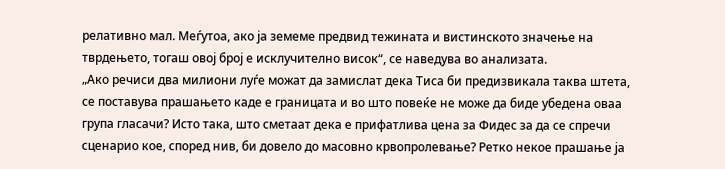релативно мал. Меѓутоа, ако ја земеме предвид тежината и вистинското значење на тврдењето, тогаш овој број е исклучително висок“, се наведува во анализата.
„Ако речиси два милиони луѓе можат да замислат дека Тиса би предизвикала таква штета, се поставува прашањето каде е границата и во што повеќе не може да биде убедена оваа група гласачи? Исто така, што сметаат дека е прифатлива цена за Фидес за да се спречи сценарио кое, според нив, би довело до масовно крвопролевање? Ретко некое прашање ја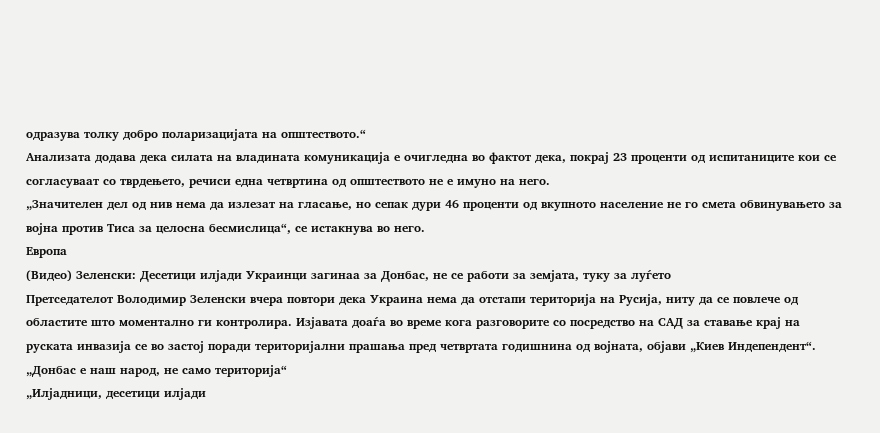одразува толку добро поларизацијата на општеството.“
Анализата додава дека силата на владината комуникација е очигледна во фактот дека, покрај 23 проценти од испитаниците кои се согласуваат со тврдењето, речиси една четвртина од општеството не е имуно на него.
„Значителен дел од нив нема да излезат на гласање, но сепак дури 46 проценти од вкупното население не го смета обвинувањето за војна против Тиса за целосна бесмислица“, се истакнува во него.
Европа
(Видео) Зеленски: Десетици илјади Украинци загинаа за Донбас, не се работи за земјата, туку за луѓето
Претседателот Володимир Зеленски вчера повтори дека Украина нема да отстапи територија на Русија, ниту да се повлече од областите што моментално ги контролира. Изјавата доаѓа во време кога разговорите со посредство на САД за ставање крај на руската инвазија се во застој поради територијални прашања пред четвртата годишнина од војната, објави „Киев Индепендент“.
„Донбас е наш народ, не само територија“
„Илјадници, десетици илјади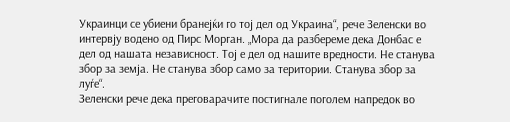Украинци се убиени бранејќи го тој дел од Украина“, рече Зеленски во интервју водено од Пирс Морган. „Мора да разбереме дека Донбас е дел од нашата независност. Тој е дел од нашите вредности. Не станува збор за земја. Не станува збор само за територии. Станува збор за луѓе“.
Зеленски рече дека преговарачите постигнале поголем напредок во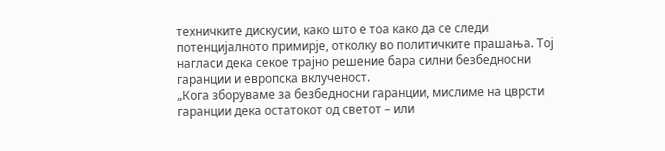техничките дискусии, како што е тоа како да се следи потенцијалното примирје, отколку во политичките прашања. Тој нагласи дека секое трајно решение бара силни безбедносни гаранции и европска вклученост.
„Кога зборуваме за безбедносни гаранции, мислиме на цврсти гаранции дека остатокот од светот – или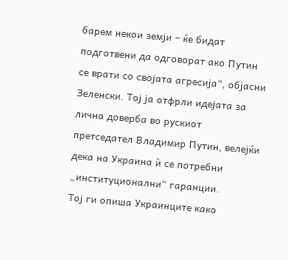барем некои земји – ќе бидат подготвени да одговорат ако Путин се врати со својата агресија“, објасни Зеленски. Тој ја отфрли идејата за лична доверба во рускиот претседател Владимир Путин, велејќи дека на Украина ѝ се потребни „институционални“ гаранции.
Тој ги опиша Украинците како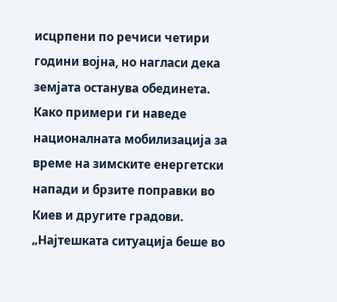исцрпени по речиси четири години војна, но нагласи дека земјата останува обединета. Како примери ги наведе националната мобилизација за време на зимските енергетски напади и брзите поправки во Киев и другите градови. „Најтешката ситуација беше во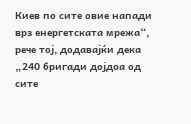Киев по сите овие напади врз енергетската мрежа“, рече тој, додавајќи дека „240 бригади дојдоа од сите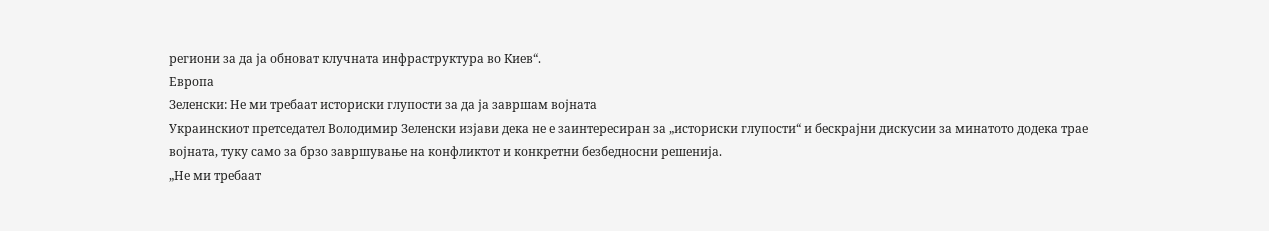региони за да ја обноват клучната инфраструктура во Киев“.
Европа
Зеленски: Не ми требаат историски глупости за да ја завршам војната
Украинскиот претседател Володимир Зеленски изјави дека не е заинтересиран за „историски глупости“ и бескрајни дискусии за минатото додека трае војната, туку само за брзо завршување на конфликтот и конкретни безбедносни решенија.
„Не ми требаат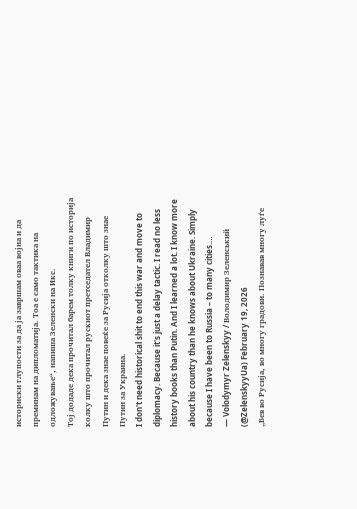историски глупости за да ја завршам оваа војна и да преминам на дипломатија. Тоа е само тактика на одложување“, напиша Зеленски на Икс.
Тој додаде дека прочитал барем толку книги по историја колку што прочитал рускиот претседател Владимир Путин и дека знае повеќе за Русија отколку што знае Путин за Украина.
I don't need historical shit to end this war and move to diplomacy. Because it's just a delay tactic. I read no less history books than Putin. And I learned a lot. I know more about his country than he knows about Ukraine. Simply because I have been to Russia – to many cities.…
— Volodymyr Zelenskyy / Володимир Зеленський (@ZelenskyyUa) February 19, 2026
„Бев во Русија, во многу градови. Познавав многу луѓе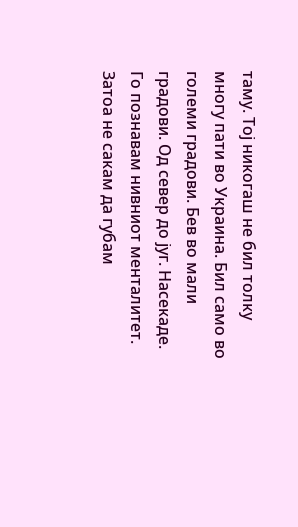таму. Тој никогаш не бил толку многу пати во Украина. Бил само во големи градови. Бев во мали градови. Од север до југ. Насекаде. Го познавам нивниот менталитет. Затоа не сакам да губам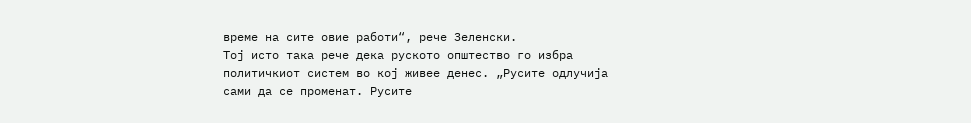време на сите овие работи“, рече Зеленски.
Тој исто така рече дека руското општество го избра политичкиот систем во кој живее денес. „Русите одлучија сами да се променат. Русите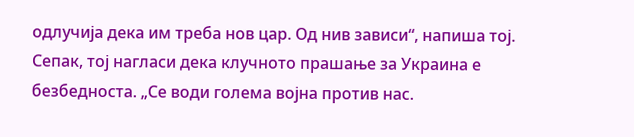одлучија дека им треба нов цар. Од нив зависи“, напиша тој.
Сепак, тој нагласи дека клучното прашање за Украина е безбедноста. „Се води голема војна против нас.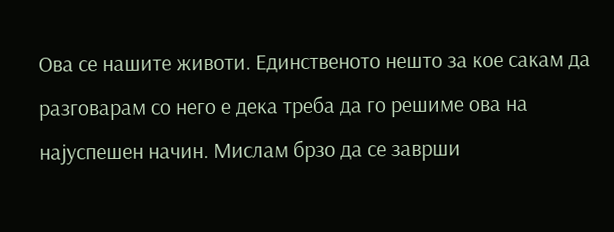Ова се нашите животи. Единственото нешто за кое сакам да разговарам со него е дека треба да го решиме ова на најуспешен начин. Мислам брзо да се заврши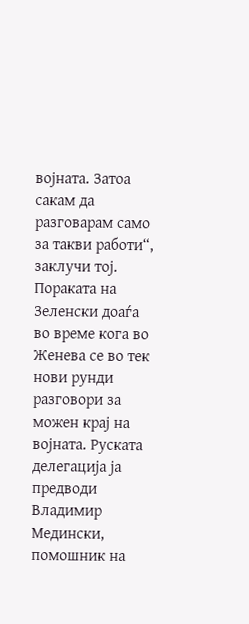војната. Затоа сакам да разговарам само за такви работи“, заклучи тој.
Пораката на Зеленски доаѓа во време кога во Женева се во тек нови рунди разговори за можен крај на војната. Руската делегација ја предводи Владимир Медински, помошник на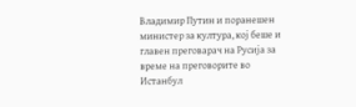Владимир Путин и поранешен министер за култура, кој беше и главен преговарач на Русија за време на преговорите во Истанбул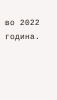во 2022 година.